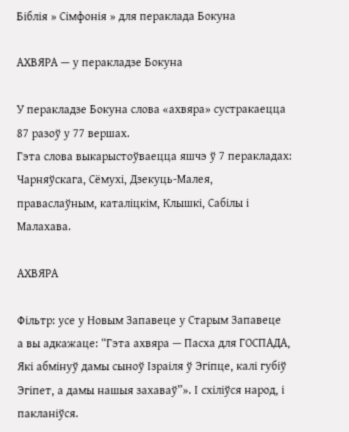Біблія » Сімфонія » для пераклада Бокуна

АХВЯРА — у перакладзе Бокуна

У перакладзе Бокуна слова «ахвяра» сустракаецца 87 разоў у 77 вершах.
Гэта слова выкарыстоўваецца яшчэ ў 7 перакладах: Чарняўскага, Сёмухі, Дзекуць-Малея, праваслаўным, каталіцкім, Клышкi, Сабілы і Малахава.

АХВЯРА

Фільтр: усе у Новым Запавеце у Старым Запавеце
а вы адкажаце: “Гэта ахвяра — Пасха для ГОСПАДА, Які абмінуў дамы сыноў Ізраіля ў Эгіпце, калі губіў Эгіпет, а дамы нашыя захаваў”». І схіліўся народ, і пакланіўся.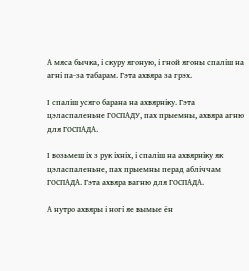А мяса бычка, і скуру ягоную, і гной ягоны спаліш на агні па-за табарам. Гэта ахвяра за грэх.

І спаліш усяго барана на ахвярніку. Гэта цэласпаленьне ГОСПАДУ, пах прыемны, ахвяра агню для ГОСПАДА.

І возьмеш іх з рук іхніх, і спаліш на ахвярніку як цэласпаленьне, пах прыемны перад абліччам ГОСПАДА. Гэта ахвяра вагню для ГОСПАДА.

А нутро ахвяры і ногі яе вымые ён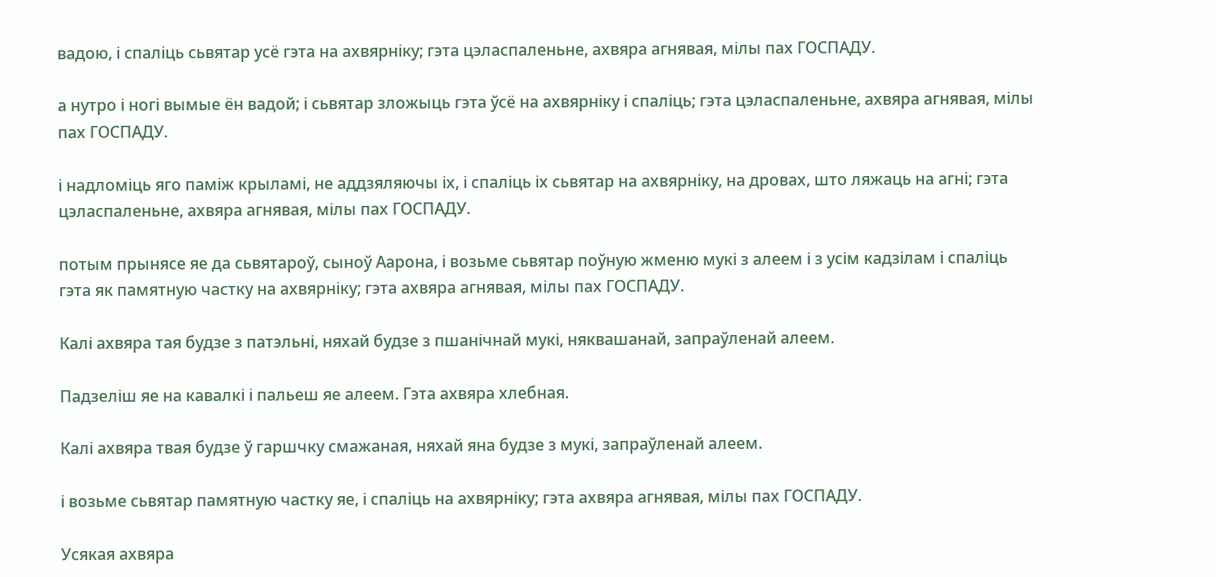вадою, і спаліць сьвятар усё гэта на ахвярніку; гэта цэласпаленьне, ахвяра агнявая, мілы пах ГОСПАДУ.

а нутро і ногі вымые ён вадой; і сьвятар зложыць гэта ўсё на ахвярніку і спаліць; гэта цэласпаленьне, ахвяра агнявая, мілы пах ГОСПАДУ.

і надломіць яго паміж крыламі, не аддзяляючы іх, і спаліць іх сьвятар на ахвярніку, на дровах, што ляжаць на агні; гэта цэласпаленьне, ахвяра агнявая, мілы пах ГОСПАДУ.

потым прынясе яе да сьвятароў, сыноў Аарона, і возьме сьвятар поўную жменю мукі з алеем і з усім кадзілам і спаліць гэта як памятную частку на ахвярніку; гэта ахвяра агнявая, мілы пах ГОСПАДУ.

Калі ахвяра тая будзе з патэльні, няхай будзе з пшанічнай мукі, няквашанай, запраўленай алеем.

Падзеліш яе на кавалкі і пальеш яе алеем. Гэта ахвяра хлебная.

Калі ахвяра твая будзе ў гаршчку смажаная, няхай яна будзе з мукі, запраўленай алеем.

і возьме сьвятар памятную частку яе, і спаліць на ахвярніку; гэта ахвяра агнявая, мілы пах ГОСПАДУ.

Усякая ахвяра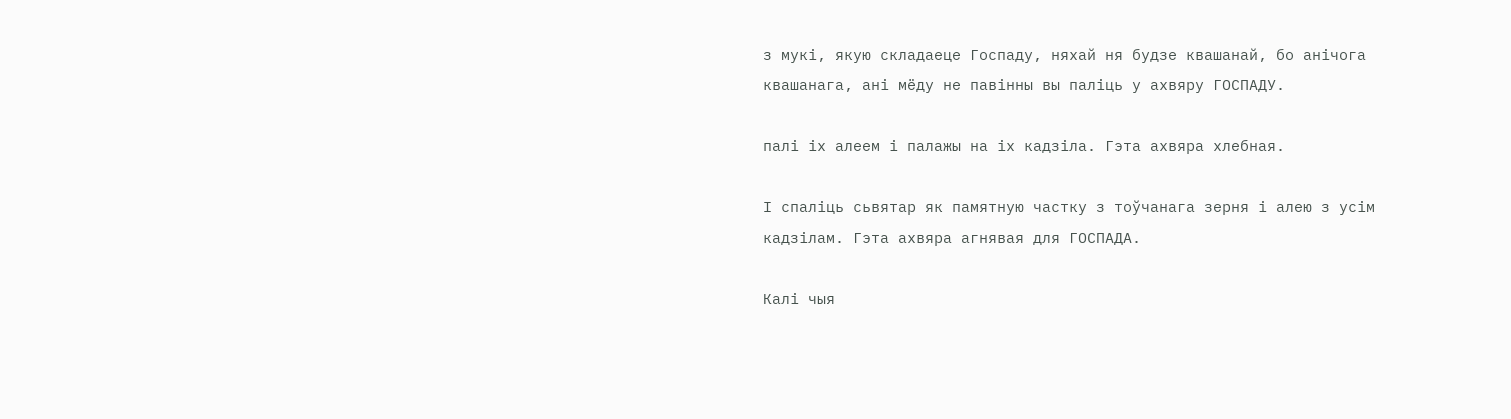з мукі, якую складаеце Госпаду, няхай ня будзе квашанай, бо анічога квашанага, ані мёду не павінны вы паліць у ахвяру ГОСПАДУ.

палі іх алеем і палажы на іх кадзіла. Гэта ахвяра хлебная.

І спаліць сьвятар як памятную частку з тоўчанага зерня і алею з усім кадзілам. Гэта ахвяра агнявая для ГОСПАДА.

Калі чыя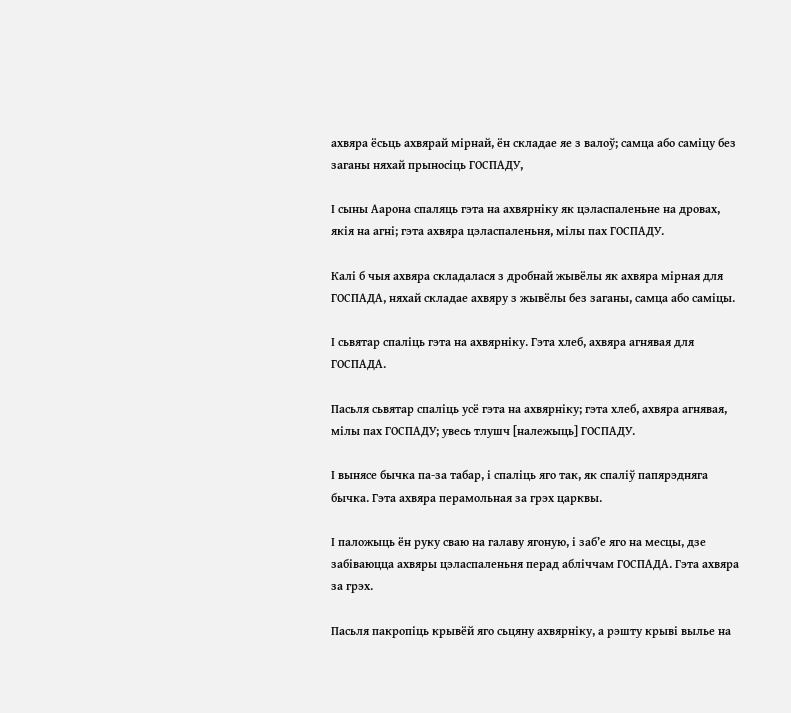ахвяра ёсьць ахвярай мірнай, ён складае яе з валоў; самца або саміцу без заганы няхай прыносіць ГОСПАДУ,

І сыны Аарона спаляць гэта на ахвярніку як цэласпаленьне на дровах, якія на агні; гэта ахвяра цэласпаленьня, мілы пах ГОСПАДУ.

Калі б чыя ахвяра складалася з дробнай жывёлы як ахвяра мірная для ГОСПАДА, няхай складае ахвяру з жывёлы без заганы, самца або саміцы.

І сьвятар спаліць гэта на ахвярніку. Гэта хлеб, ахвяра агнявая для ГОСПАДА.

Пасьля сьвятар спаліць усё гэта на ахвярніку; гэта хлеб, ахвяра агнявая, мілы пах ГОСПАДУ; увесь тлушч [належыць] ГОСПАДУ.

І вынясе бычка па-за табар, і спаліць яго так, як спаліў папярэдняга бычка. Гэта ахвяра перамольная за грэх царквы.

І паложыць ён руку сваю на галаву ягоную, і заб’е яго на месцы, дзе забіваюцца ахвяры цэласпаленьня перад абліччам ГОСПАДА. Гэта ахвяра за грэх.

Пасьля пакропіць крывёй яго сьцяну ахвярніку, а рэшту крыві вылье на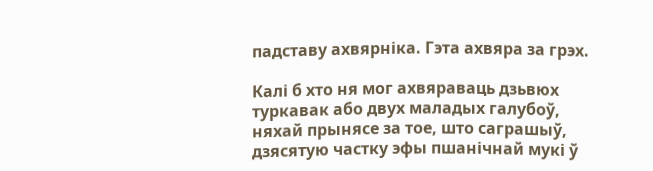падставу ахвярніка. Гэта ахвяра за грэх.

Калі б хто ня мог ахвяраваць дзьвюх туркавак або двух маладых галубоў, няхай прынясе за тое, што саграшыў, дзясятую частку эфы пшанічнай мукі ў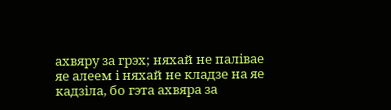ахвяру за грэх; няхай не палівае яе алеем і няхай не кладзе на яе кадзіла, бо гэта ахвяра за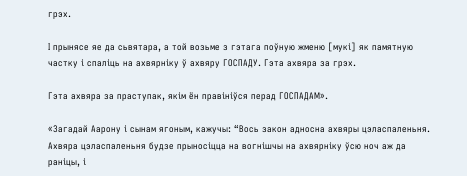грэх.

І прынясе яе да сьвятара, а той возьме з гэтага поўную жменю [мукі] як памятную частку і спаліць на ахвярніку ў ахвяру ГОСПАДУ. Гэта ахвяра за грэх.

Гэта ахвяра за праступак, якім ён правініўся перад ГОСПАДАМ».

«Загадай Аарону і сынам ягоным, кажучы: “Вось закон адносна ахвяры цэласпаленьня. Ахвяра цэласпаленьня будзе прыносіцца на вогнішчы на ахвярніку ўсю ноч аж да раніцы, і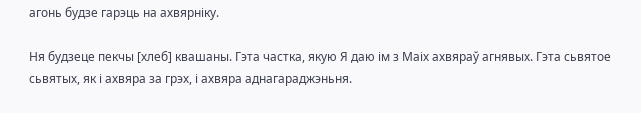агонь будзе гарэць на ахвярніку.

Ня будзеце пекчы [хлеб] квашаны. Гэта частка, якую Я даю ім з Маіх ахвяраў агнявых. Гэта сьвятое сьвятых, як і ахвяра за грэх, і ахвяра аднагараджэньня.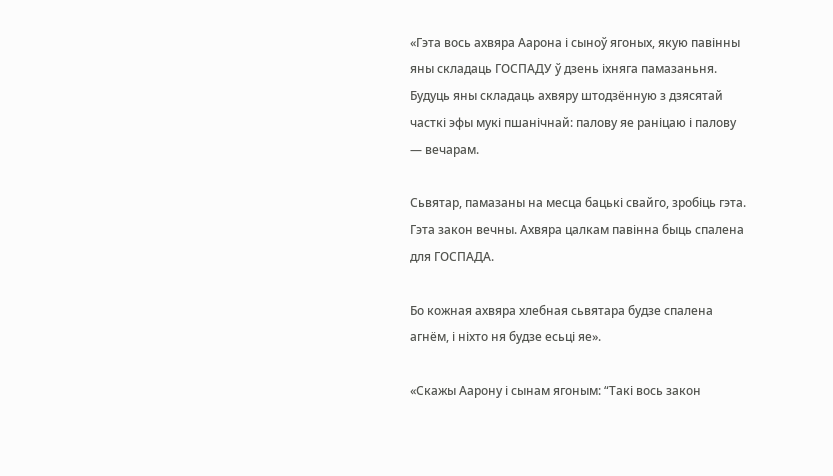«Гэта вось ахвяра Аарона і сыноў ягоных, якую павінны яны складаць ГОСПАДУ ў дзень іхняга памазаньня. Будуць яны складаць ахвяру штодзённую з дзясятай часткі эфы мукі пшанічнай: палову яе раніцаю і палову — вечарам.

Сьвятар, памазаны на месца бацькі свайго, зробіць гэта. Гэта закон вечны. Ахвяра цалкам павінна быць спалена для ГОСПАДА.

Бо кожная ахвяра хлебная сьвятара будзе спалена агнём, і ніхто ня будзе есьці яе».

«Скажы Аарону і сынам ягоным: “Такі вось закон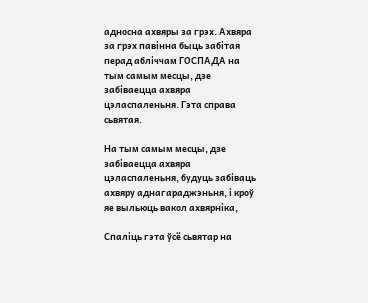адносна ахвяры за грэх. Ахвяра за грэх павінна быць забітая перад абліччам ГОСПАДА на тым самым месцы, дзе забіваецца ахвяра цэласпаленьня. Гэта справа сьвятая.

На тым самым месцы, дзе забіваецца ахвяра цэласпаленьня, будуць забіваць ахвяру аднагараджэньня, і кроў яе выльюць вакол ахвярніка,

Спаліць гэта ўсё сьвятар на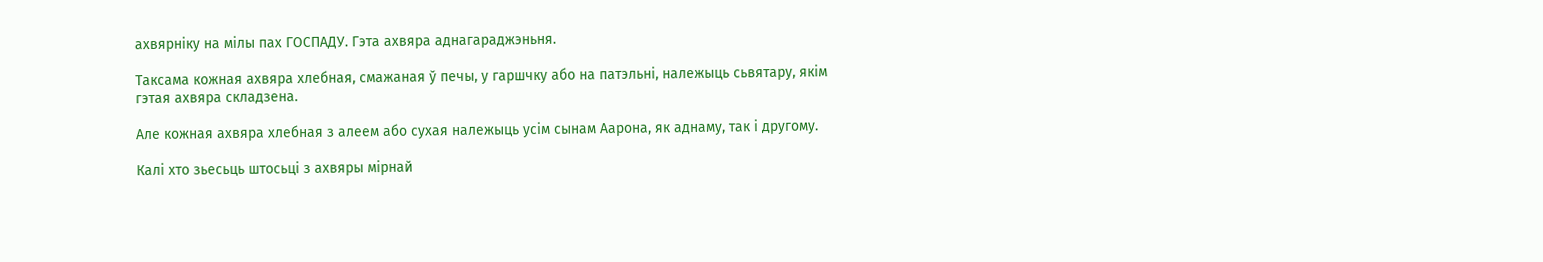ахвярніку на мілы пах ГОСПАДУ. Гэта ахвяра аднагараджэньня.

Таксама кожная ахвяра хлебная, смажаная ў печы, у гаршчку або на патэльні, належыць сьвятару, якім гэтая ахвяра складзена.

Але кожная ахвяра хлебная з алеем або сухая належыць усім сынам Аарона, як аднаму, так і другому.

Калі хто зьесьць штосьці з ахвяры мірнай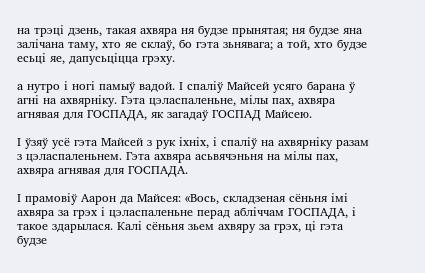на трэці дзень, такая ахвяра ня будзе прынятая; ня будзе яна залічана таму, хто яе склаў, бо гэта зьнявага; а той, хто будзе есьці яе, дапусьціцца грэху.

а нутро і ногі памыў вадой. І спаліў Майсей усяго барана ў агні на ахвярніку. Гэта цэласпаленьне, мілы пах, ахвяра агнявая для ГОСПАДА, як загадаў ГОСПАД Майсею.

І ўзяў усё гэта Майсей з рук іхніх, і спаліў на ахвярніку разам з цэласпаленьнем. Гэта ахвяра асьвячэньня на мілы пах, ахвяра агнявая для ГОСПАДА.

І прамовіў Аарон да Майсея: «Вось, складзеная сёньня імі ахвяра за грэх і цэласпаленьне перад абліччам ГОСПАДА, і такое здарылася. Калі сёньня зьем ахвяру за грэх, ці гэта будзе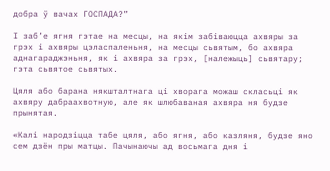добра ў вачах ГОСПАДА?”

І заб’е ягня гэтае на месцы, на якім забіваюцца ахвяры за грэх і ахвяры цэласпаленьня, на месцы сьвятым, бо ахвяра аднагараджэньня, як і ахвяра за грэх, [належыць] сьвятару; гэта сьвятое сьвятых.

Цяля або барана някшталтнага ці хворага можаш скласьці як ахвяру дабраахвотную, але як шлюбаваная ахвяра ня будзе прынятая.

«Калі народзіцца табе цяля, або ягня, або казляня, будзе яно сем дзён пры матцы. Пачынаючы ад восьмага дня і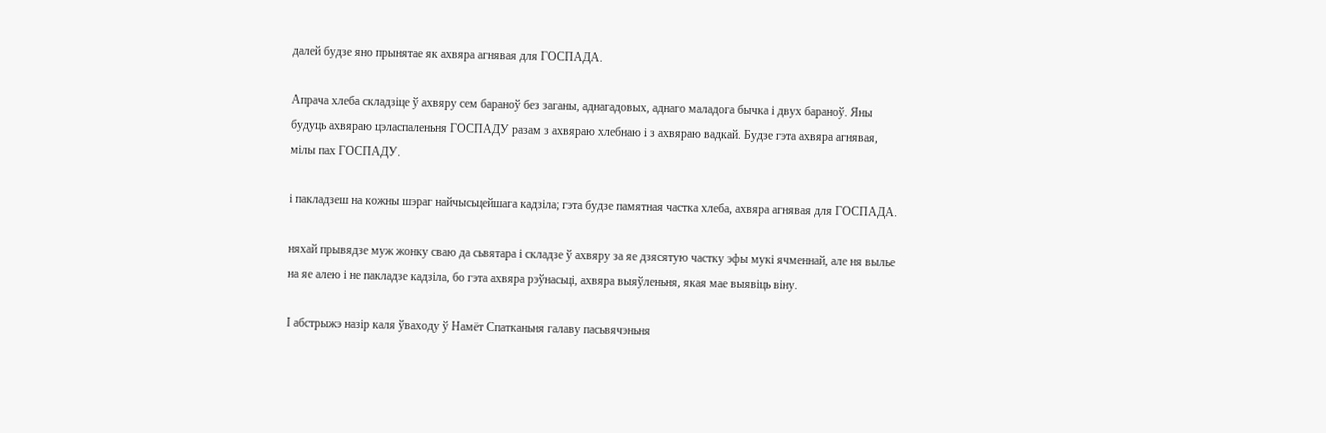далей будзе яно прынятае як ахвяра агнявая для ГОСПАДА.

Апрача хлеба складзіце ў ахвяру сем бараноў без заганы, аднагадовых, аднаго маладога бычка і двух бараноў. Яны будуць ахвяраю цэласпаленьня ГОСПАДУ разам з ахвяраю хлебнаю і з ахвяраю вадкай. Будзе гэта ахвяра агнявая, мілы пах ГОСПАДУ.

і пакладзеш на кожны шэраг найчысьцейшага кадзіла; гэта будзе памятная частка хлеба, ахвяра агнявая для ГОСПАДА.

няхай прывядзе муж жонку сваю да сьвятара і складзе ў ахвяру за яе дзясятую частку эфы мукі ячменнай, але ня вылье на яе алею і не пакладзе кадзіла, бо гэта ахвяра рэўнасьці, ахвяра выяўленьня, якая мае выявіць віну.

І абстрыжэ назір каля ўваходу ў Намёт Спатканьня галаву пасьвячэньня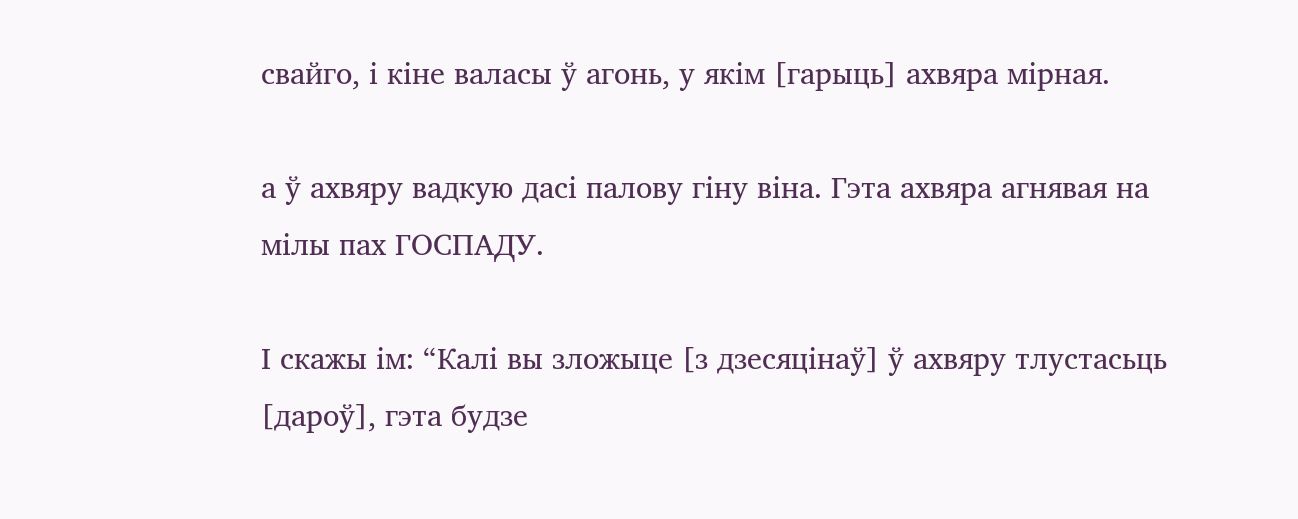свайго, і кіне валасы ў агонь, у якім [гарыць] ахвяра мірная.

а ў ахвяру вадкую дасі палову гіну віна. Гэта ахвяра агнявая на мілы пах ГОСПАДУ.

І скажы ім: “Калі вы зложыце [з дзесяцінаў] ў ахвяру тлустасьць [дароў], гэта будзе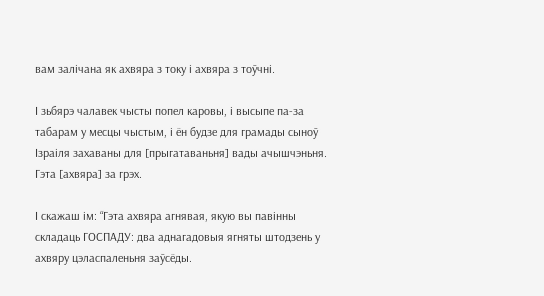вам залічана як ахвяра з току і ахвяра з тоўчні.

І зьбярэ чалавек чысты попел каровы, і высыпе па-за табарам у месцы чыстым, і ён будзе для грамады сыноў Ізраіля захаваны для [прыгатаваньня] вады ачышчэньня. Гэта [ахвяра] за грэх.

І скажаш ім: “Гэта ахвяра агнявая, якую вы павінны складаць ГОСПАДУ: два аднагадовыя ягняты штодзень у ахвяру цэласпаленьня заўсёды.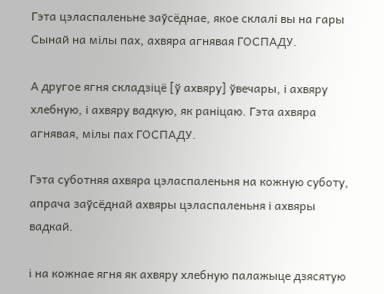Гэта цэласпаленьне заўсёднае, якое склалі вы на гары Сынай на мілы пах, ахвяра агнявая ГОСПАДУ.

А другое ягня складзіцё [ў ахвяру] ўвечары, і ахвяру хлебную, і ахвяру вадкую, як раніцаю. Гэта ахвяра агнявая, мілы пах ГОСПАДУ.

Гэта суботняя ахвяра цэласпаленьня на кожную суботу, апрача заўсёднай ахвяры цэласпаленьня і ахвяры вадкай.

і на кожнае ягня як ахвяру хлебную палажыце дзясятую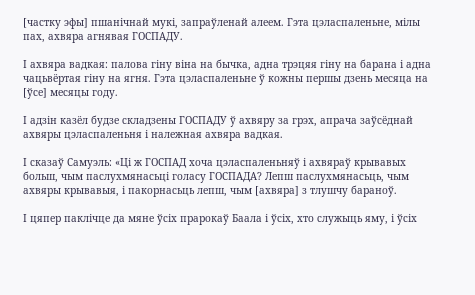[частку эфы] пшанічнай мукі, запраўленай алеем. Гэта цэласпаленьне, мілы пах, ахвяра агнявая ГОСПАДУ.

І ахвяра вадкая: палова гіну віна на бычка, адна трэцяя гіну на барана і адна чацьвёртая гіну на ягня. Гэта цэласпаленьне ў кожны першы дзень месяца на [ўсе] месяцы году.

І адзін казёл будзе складзены ГОСПАДУ ў ахвяру за грэх, апрача заўсёднай ахвяры цэласпаленьня і належная ахвяра вадкая.

І сказаў Самуэль: «Ці ж ГОСПАД хоча цэласпаленьняў і ахвяраў крывавых больш, чым паслухмянасьці голасу ГОСПАДА? Лепш паслухмянасьць, чым ахвяры крывавыя, і пакорнасьць лепш, чым [ахвяра] з тлушчу бараноў.

І цяпер паклічце да мяне ўсіх прарокаў Баала і ўсіх, хто служыць яму, і ўсіх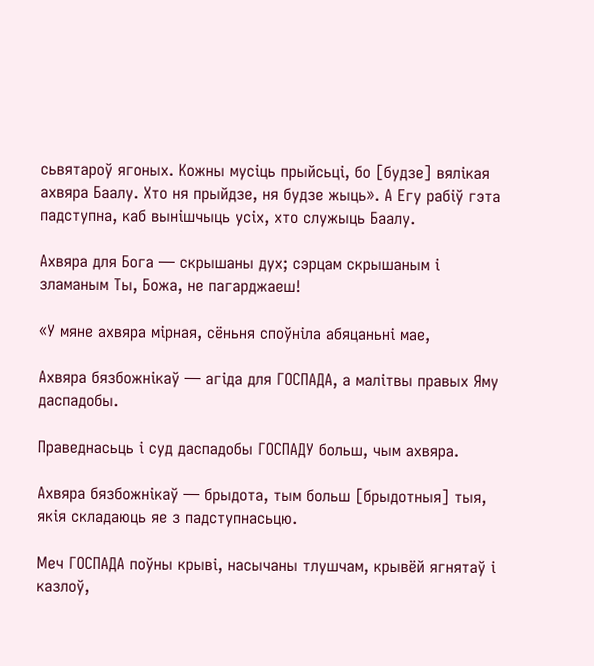сьвятароў ягоных. Кожны мусіць прыйсьці, бо [будзе] вялікая ахвяра Баалу. Хто ня прыйдзе, ня будзе жыць». А Егу рабіў гэта падступна, каб вынішчыць усіх, хто служыць Баалу.

Ахвяра для Бога — скрышаны дух; сэрцам скрышаным і зламаным Ты, Божа, не пагарджаеш!

«У мяне ахвяра мірная, сёньня споўніла абяцаньні мае,

Ахвяра бязбожнікаў — агіда для ГОСПАДА, а малітвы правых Яму даспадобы.

Праведнасьць і суд даспадобы ГОСПАДУ больш, чым ахвяра.

Ахвяра бязбожнікаў — брыдота, тым больш [брыдотныя] тыя, якія складаюць яе з падступнасьцю.

Меч ГОСПАДА поўны крыві, насычаны тлушчам, крывёй ягнятаў і казлоў,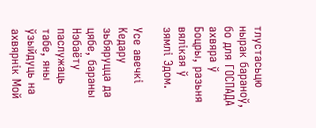тлустасьцю нырак бараноў, бо для ГОСПАДА ахвяра ў Боцры, разьня вялікая ў зямлі Эдом.

Усе авечкі Кедару зьбяруцца да цябе, бараны Нэбаёту паслужаць табе, яны ўзыйдуць на ахвярнік Мой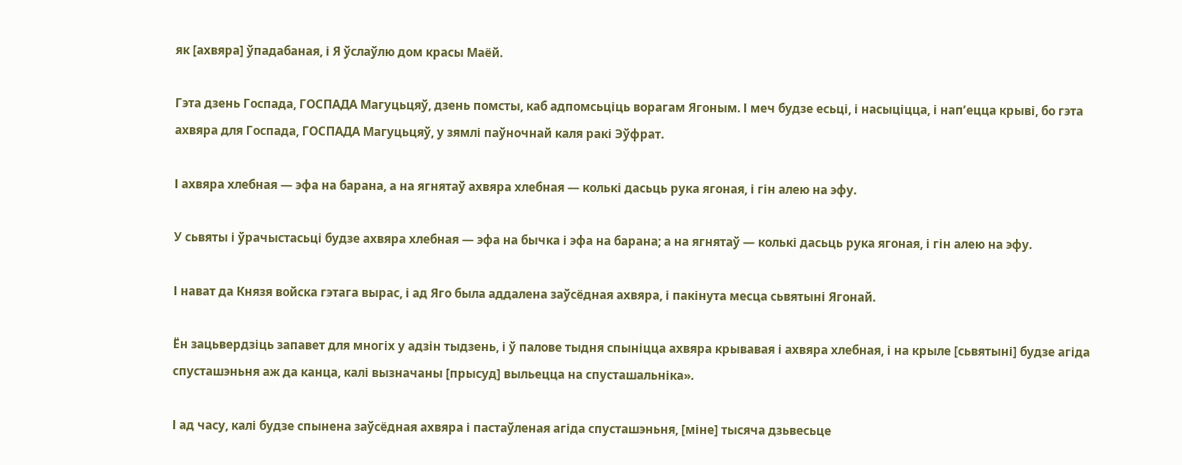як [ахвяра] ўпадабаная, і Я ўслаўлю дом красы Маёй.

Гэта дзень Госпада, ГОСПАДА Магуцьцяў, дзень помсты, каб адпомсьціць ворагам Ягоным. І меч будзе есьці, і насыціцца, і нап’ецца крыві, бо гэта ахвяра для Госпада, ГОСПАДА Магуцьцяў, у зямлі паўночнай каля ракі Эўфрат.

І ахвяра хлебная — эфа на барана, а на ягнятаў ахвяра хлебная — колькі дасьць рука ягоная, і гін алею на эфу.

У сьвяты і ўрачыстасьці будзе ахвяра хлебная — эфа на бычка і эфа на барана; а на ягнятаў — колькі дасьць рука ягоная, і гін алею на эфу.

І нават да Князя войска гэтага вырас, і ад Яго была аддалена заўсёдная ахвяра, і пакінута месца сьвятыні Ягонай.

Ён зацьвердзіць запавет для многіх у адзін тыдзень, і ў палове тыдня спыніцца ахвяра крывавая і ахвяра хлебная, і на крыле [сьвятыні] будзе агіда спусташэньня аж да канца, калі вызначаны [прысуд] выльецца на спусташальніка».

І ад часу, калі будзе спынена заўсёдная ахвяра і пастаўленая агіда спусташэньня, [міне] тысяча дзьвесьце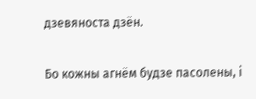дзевяноста дзён.

Бо кожны агнём будзе пасолены, і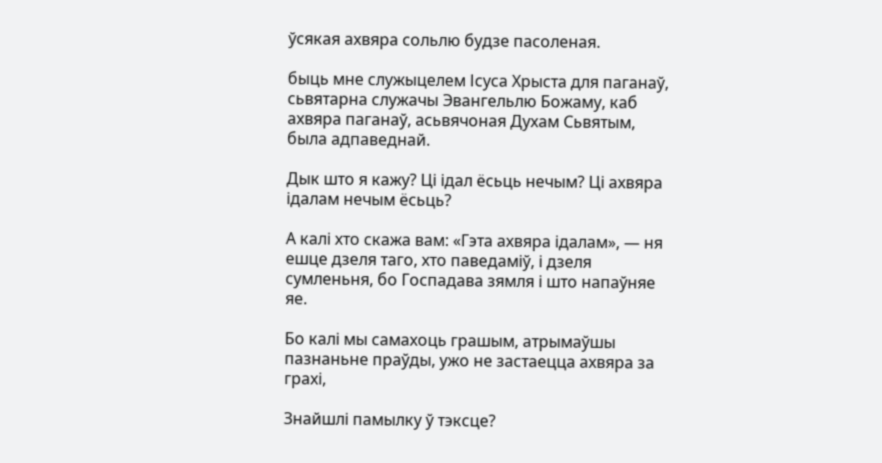ўсякая ахвяра сольлю будзе пасоленая.

быць мне служыцелем Ісуса Хрыста для паганаў, сьвятарна служачы Эвангельлю Божаму, каб ахвяра паганаў, асьвячоная Духам Сьвятым, была адпаведнай.

Дык што я кажу? Ці ідал ёсьць нечым? Ці ахвяра ідалам нечым ёсьць?

А калі хто скажа вам: «Гэта ахвяра ідалам», — ня ешце дзеля таго, хто паведаміў, і дзеля сумленьня, бо Госпадава зямля і што напаўняе яе.

Бо калі мы самахоць грашым, атрымаўшы пазнаньне праўды, ужо не застаецца ахвяра за грахі,

Знайшлі памылку ў тэксце?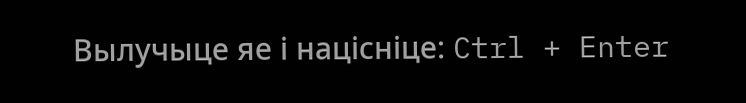Вылучыце яе і націсніце: Ctrl + Enter